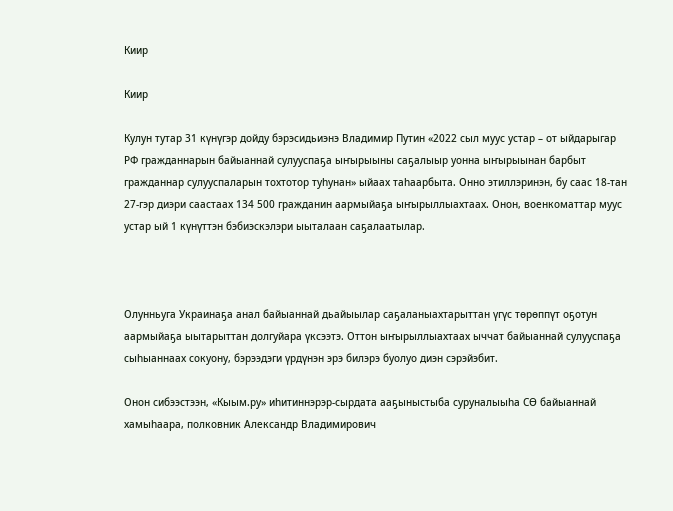Киир

Киир

Кулун тутар 31 күнүгэр дойду бэрэсидьиэнэ Владимир Путин «2022 сыл муус устар – от ыйдарыгар РФ гражданнарын байыаннай сулууспаҕа ыҥырыыны саҕалыыр уонна ыҥырыынан барбыт гражданнар сулууспаларын тохтотор туһунан» ыйаах таһаарбыта. Онно этиллэринэн, бу саас 18-тан 27-гэр диэри саастаах 134 500 гражданин аармыйаҕа ыҥырыллыахтаах. Онон, военкоматтар муус устар ый 1 күнүттэн бэбиэскэлэри ыыталаан саҕалаатылар.



Олунньуга Украинаҕа анал байыаннай дьайыылар саҕаланыахтарыттан үгүс төрөппүт оҕотун аармыйаҕа ыытарыттан долгуйара үксээтэ. Оттон ыҥырыллыахтаах ыччат байыаннай сулууспаҕа сыһыаннаах сокуону, бэрээдэги үрдүнэн эрэ билэрэ буолуо диэн сэрэйэбит.

Онон сибээстээн, «Кыым.ру» иһитиннэрэр-сырдата ааҕыныстыба суруналыыһа СӨ байыаннай хамыһаара, полковник Александр Владимирович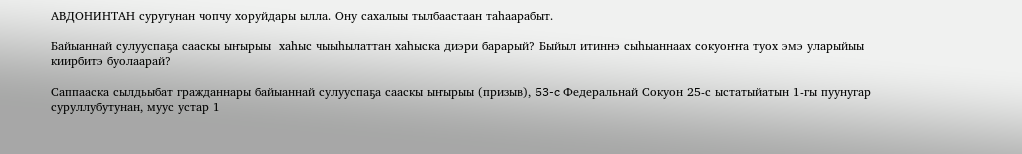АВДОНИНТАН суругунан чопчу хоруйдары ылла. Ону сахалыы тылбаастаан таһаарабыт.

Байыаннай сулууспаҕа сааскы ыҥырыы  хаһыс чыыһылаттан хаһыска диэри барарый? Быйыл итиннэ сыһыаннаах сокуоҥҥа туох эмэ уларыйыы киирбитэ буолаарай?

Саппааска сылдьыбат гражданнары байыаннай сулууспаҕа сааскы ыҥырыы (призыв), 53-c Федеральнай Сокуон 25-с ыстатыйатын 1-гы пуунугар суруллубутунан, муус устар 1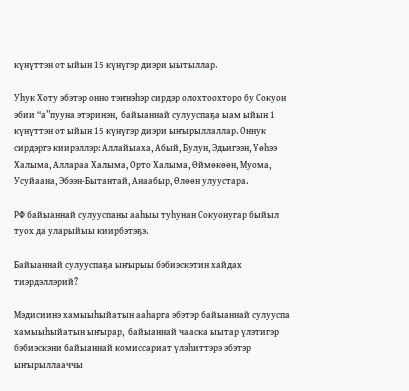күнүттэн от ыйын 15 күнүгэр диэри ыытыллар.

Уһук Хоту эбэтэр онно тэҥнэһэр сирдэр олохтоохторо бу Сокуон эбии “а”пууна этэринэн,  байыаннай сулууспаҕа ыам ыйын 1 күнүттэн от ыйын 15 күнүгэр диэри ыҥырыллаллар. Оннук сирдэргэ киирэллэр: Аллайыаха, Абый, Булун, Эдьигээн, Үөһээ Халыма, Аллараа Халыма, Орто Халыма, Өймөкөөн, Муома, Усуйаана, Эбээн-Бытантай, Анаабыр, Өлөөн улуустара.

РФ байыаннай сулууспаны ааһыы туһунан Сокуонугар быйыл туох да уларыйыы киирбэтэҕэ.

Байыаннай сулууспаҕа ыҥырыы бэбиэскэтин хайдах тиэрдэллэрий?

Мэдисиинэ хамыыһыйатын ааһарга эбэтэр байыаннай сулууспа хамыыһыйатын ыҥырар,  байыаннай чааска ыытар үлэтигэр бэбиэскэни байыаннай комиссариат үлэһиттэрэ эбэтэр ыҥырыллааччы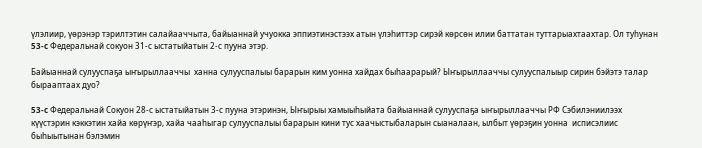үлэлиир, үөрэнэр тэрилтэтин салайааччыта, байыаннай учуокка эппиэтинэстээх атын үлэһиттэр сирэй көрсөн илии баттатан туттарыахтаахтар. Ол туһунан 53-c Федеральнай сокуон 31-с ыстатыйатын 2-с пууна этэр.

Байыаннай сулууспаҕа ыҥырыллааччы  ханна сулууспалыы барарын ким уонна хайдах быһаарарый? Ыҥырыллааччы сулууспалыыр сирин бэйэтэ талар бырааптаах дуо?

53-c Федеральнай Сокуон 28-с ыстатыйатын 3-с пууна этэринэн, Ыҥырыы хамыыһыйата байыаннай сулууспаҕа ыҥырыллааччы РФ Сэбилэниилээх күүстэрин кэккэтин хайа көрүҥэр, хайа чааһыгар сулууспалыы барарын кини тус хаачыстыбаларын сыаналаан, ылбыт үөрэҕин уонна  исписэлиис быһыытынан бэлэмин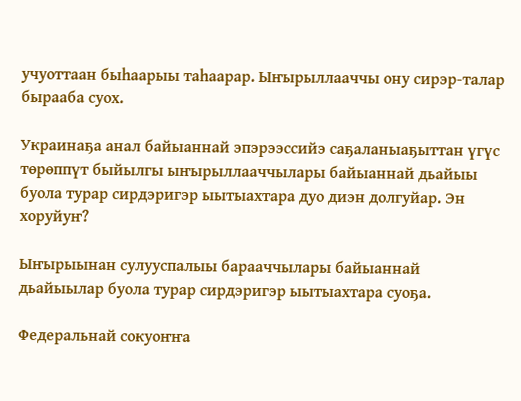учуоттаан быһаарыы таһаарар. Ыҥырыллааччы ону сирэр-талар бырааба суох.

Украинаҕа анал байыаннай эпэрээссийэ саҕаланыаҕыттан үгүс төрөппүт быйылгы ыҥырыллааччылары байыаннай дьайыы буола турар сирдэригэр ыытыахтара дуо диэн долгуйар. Эн хоруйуҥ?

Ыҥырыынан сулууспалыы барааччылары байыаннай дьайыылар буола турар сирдэригэр ыытыахтара суоҕа.

Федеральнай сокуоҥҥа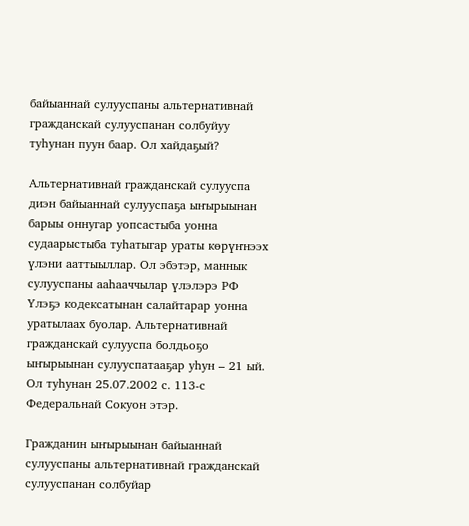байыаннай сулууспаны альтернативнай гражданскай сулууспанан солбуйуу туһунан пуун баар. Ол хайдаҕый?

Альтернативнай гражданскай сулууспа диэн байыаннай сулууспаҕа ыҥырыынан барыы оннугар уопсастыба уонна судаарыстыба туһатыгар ураты көрүҥнээх үлэни ааттыыллар. Ол эбэтэр, маннык сулууспаны ааһааччылар үлэлэрэ РФ Үлэҕэ кодексатынан салайтарар уонна уратылаах буолар. Альтернативнай гражданскай сулууспа болдьоҕо ыҥырыынан сулууспатааҕар уһун – 21 ый. Ол туһунан 25.07.2002 с. 113-с Федеральнай Сокуон этэр.

Гражданин ыҥырыынан байыаннай сулууспаны альтернативнай гражданскай сулууспанан солбуйар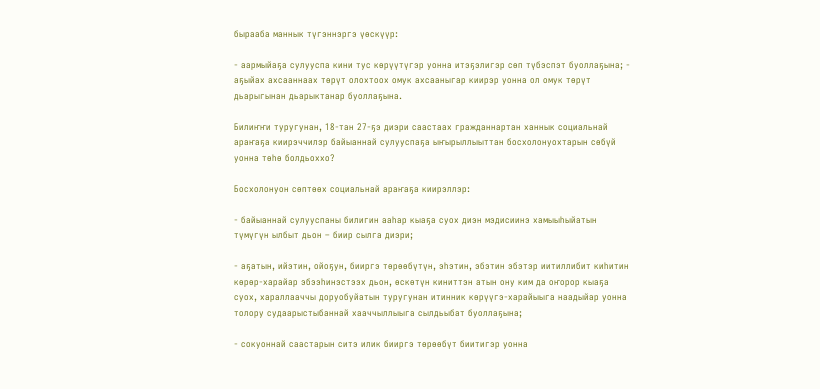бырааба маннык түгэннэргэ үөскүүр:

- аармыйаҕа сулууспа кини тус көрүүтүгэр уонна итэҕэлигэр сөп түбэспэт буоллаҕына; - аҕыйах ахсааннаах төрүт олохтоох омук ахсааныгар киирэр уонна ол омук төрүт дьарыгынан дьарыктанар буоллаҕына.

Билиҥҥи туругунан, 18-тан 27-ҕэ диэри саастаах гражданнартан ханнык социальнай араҥаҕа киирэччилэр байыаннай сулууспаҕа ыҥырыллыыттан босхолонуохтарын сөбүй уонна төһө болдьоххо?

Босхолонуон сөптөөх социальнай араҥаҕа киирэллэр:

- байыаннай сулууспаны билигин ааһар кыаҕа суох диэн мэдисиинэ хамыыһыйатын түмүгүн ылбыт дьон – биир сылга диэри;

- аҕатын, ийэтин, ойоҕун, бииргэ төрөөбүтүн, эһэтин, эбэтин эбэтэр иитиллибит киһитин көрөр-харайар эбээһинэстээх дьон, өскөтүн киниттэн атын ону ким да оҥорор кыаҕа суох, хараллааччы доруобуйатын туругунан итинник көрүүгэ-харайыыга наадыйар уонна толору судаарыстыбаннай хааччыллыыга сылдьыбат буоллаҕына;

- сокуоннай саастарын ситэ илик бииргэ төрөөбүт биитигэр уонна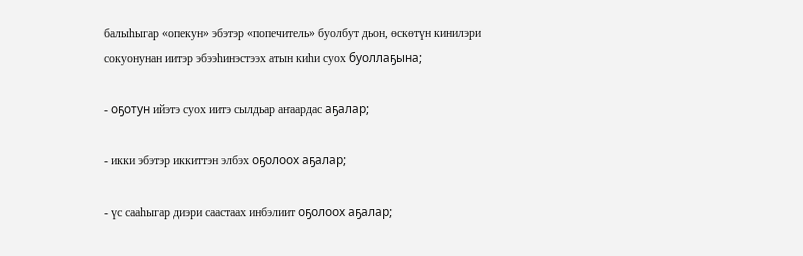балыһыгар «опекун» эбэтэр «попечитель» буолбут дьон, өскөтүн кинилэри сокуонунан иитэр эбээһинэстээх атын киһи суох буоллаҕына;

- оҕотун ийэтэ суох иитэ сылдьар аҥаардас аҕалар;

- икки эбэтэр иккиттэн элбэх оҕолоох аҕалар;

- үс сааһыгар диэри саастаах инбэлиит оҕолоох аҕалар;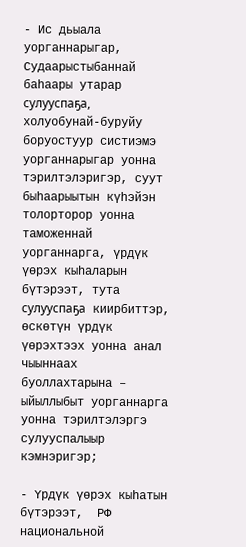- Ис дьыала уорганнарыгар, Судаарыстыбаннай баһаары утарар сулууспаҕа, холуобунай-буруйу боруостуур систиэмэ уорганнарыгар уонна тэрилтэлэригэр, суут быһаарыытын күһэйэн толорторор уонна таможеннай уорганнарга, үрдүк үөрэх кыһаларын бүтэрээт, тута сулууспаҕа киирбиттэр, өскөтүн үрдүк үөрэхтээх уонна анал чыыннаах буоллахтарына – ыйыллыбыт уорганнарга уонна тэрилтэлэргэ сулууспалыыр кэмнэригэр;

- Үрдүк үөрэх кыһатын бүтэрээт,  РФ национальной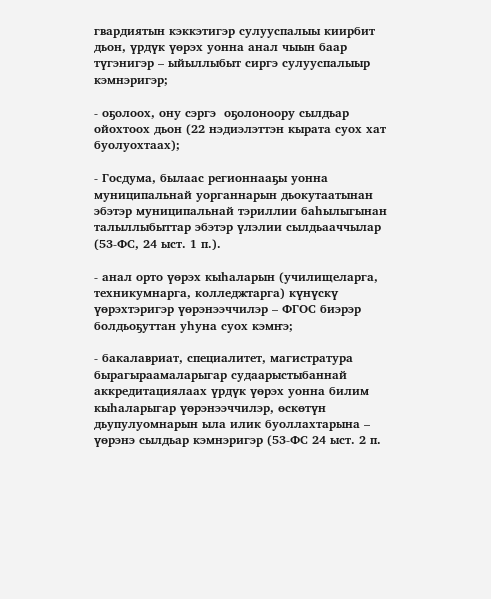гвардиятын кэккэтигэр сулууспалыы киирбит дьон, үрдүк үөрэх уонна анал чыын баар түгэнигэр – ыйыллыбыт сиргэ сулууспалыыр кэмнэригэр;

- оҕолоох, ону сэргэ  оҕолоноору сылдьар ойохтоох дьон (22 нэдиэлэттэн кырата суох хат буолуохтаах);

- Госдума, былаас регионнааҕы уонна муниципальнай уорганнарын дьокутаатынан эбэтэр муниципальнай тэриллии баһылыгынан талыллыбыттар эбэтэр үлэлии сылдьааччылар (53-ФС, 24 ыст. 1 п.).

- анал орто үөрэх кыһаларын (училищеларга, техникумнарга, колледжтарга) күнүскү үөрэхтэригэр үөрэнээччилэр – ФГОС биэрэр болдьоҕуттан уһуна суох кэмҥэ;

- бакалавриат, специалитет, магистратура бырагыраамаларыгар судаарыстыбаннай аккредитациялаах үрдүк үөрэх уонна билим кыһаларыгар үөрэнээччилэр, өскөтүн дьупулуомнарын ыла илик буоллахтарына – үөрэнэ сылдьар кэмнэригэр (53-ФС 24 ыст. 2 п.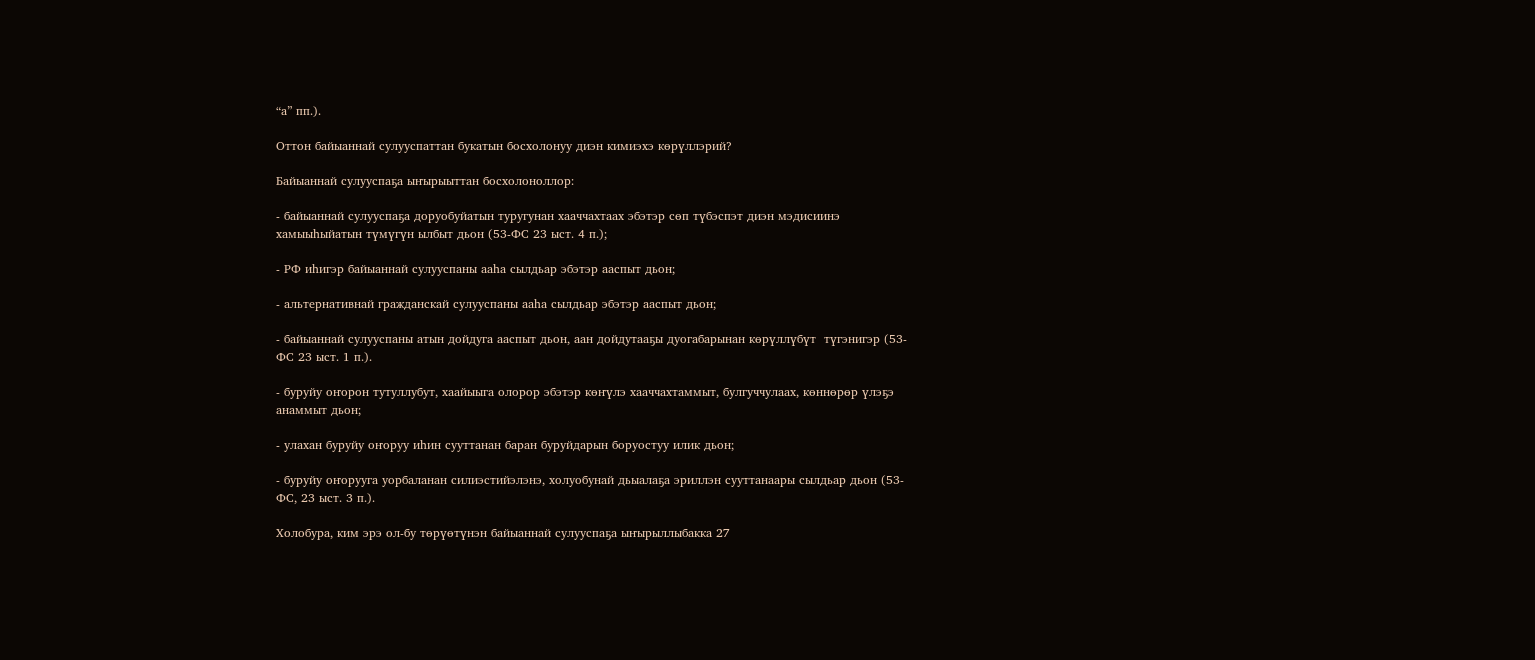“а” пп.).

Оттон байыаннай сулууспаттан букатын босхолонуу диэн кимиэхэ көрүллэрий?

Байыаннай сулууспаҕа ыҥырыыттан босхолоноллор:

- байыаннай сулууспаҕа доруобуйатын туругунан хааччахтаах эбэтэр сөп түбэспэт диэн мэдисиинэ хамыыһыйатын түмүгүн ылбыт дьон (53-ФС 23 ыст. 4 п.);

- РФ иһигэр байыаннай сулууспаны ааһа сылдьар эбэтэр ааспыт дьон;

- альтернативнай гражданскай сулууспаны ааһа сылдьар эбэтэр ааспыт дьон;

- байыаннай сулууспаны атын дойдуга ааспыт дьон, аан дойдутааҕы дуогабарынан көрүллүбүт  түгэнигэр (53-ФС 23 ыст. 1 п.).

- буруйу оҥорон тутуллубут, хаайыыга олорор эбэтэр көҥүлэ хааччахтаммыт, булгуччулаах, көннөрөр үлэҕэ анаммыт дьон;

- улахан буруйу оҥоруу иһин сууттанан баран буруйдарын боруостуу илик дьон;

- буруйу оҥорууга уорбаланан силиэстийэлэнэ, холуобунай дьыалаҕа эриллэн сууттанаары сылдьар дьон (53-ФС, 23 ыст. 3 п.).

Холобура, ким эрэ ол-бу төрүөтүнэн байыаннай сулууспаҕа ыҥырыллыбакка 27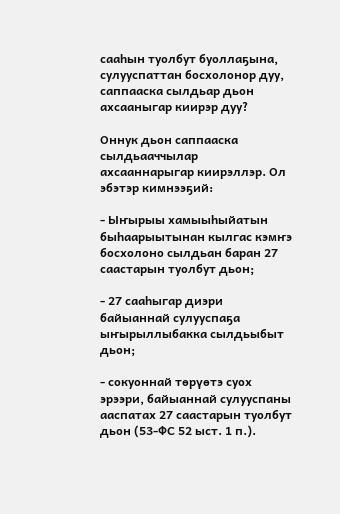сааһын туолбут буоллаҕына, сулууспаттан босхолонор дуу, саппааска сылдьар дьон ахсааныгар киирэр дуу?

Оннук дьон саппааска сылдьааччылар ахсааннарыгар киирэллэр. Ол эбэтэр кимнээҕий:

- Ыҥырыы хамыыһыйатын быһаарыытынан кылгас кэмҥэ босхолоно сылдьан баран 27 саастарын туолбут дьон;

- 27 сааһыгар диэри байыаннай сулууспаҕа ыҥырыллыбакка сылдьыбыт дьон;

- сокуоннай төрүөтэ суох эрээри, байыаннай сулууспаны ааспатах 27 саастарын туолбут дьон (53-ФС 52 ыст. 1 п.).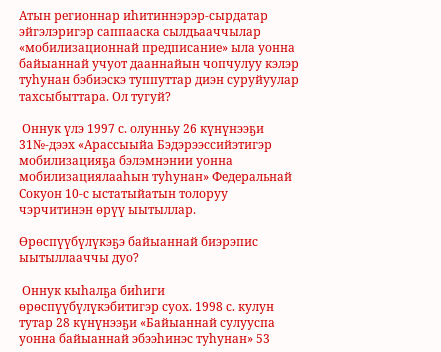Атын регионнар иһитиннэрэр-сырдатар эйгэлэригэр саппааска сылдьааччылар «мобилизационнай предписание» ыла уонна байыаннай учуот дааннайын чопчулуу кэлэр туһунан бэбиэскэ туппуттар диэн суруйуулар тахсыбыттара. Ол тугуй?

 Оннук үлэ 1997 с. олунньу 26 күнүнээҕи 31№-дээх «Арассыыйа Бэдэрээссийэтигэр мобилизацияҕа бэлэмнэнии уонна мобилизациялааһын туһунан» Федеральнай Сокуон 10-с ыстатыйатын толоруу чэрчитинэн өрүү ыытыллар.

Өрөспүүбүлүкэҕэ байыаннай биэрэпис ыытыллааччы дуо?

 Оннук кыһалҕа биһиги өрөспүүбүлүкэбитигэр суох. 1998 с. кулун тутар 28 күнүнээҕи «Байыаннай сулууспа уонна байыаннай эбээһинэс туһунан» 53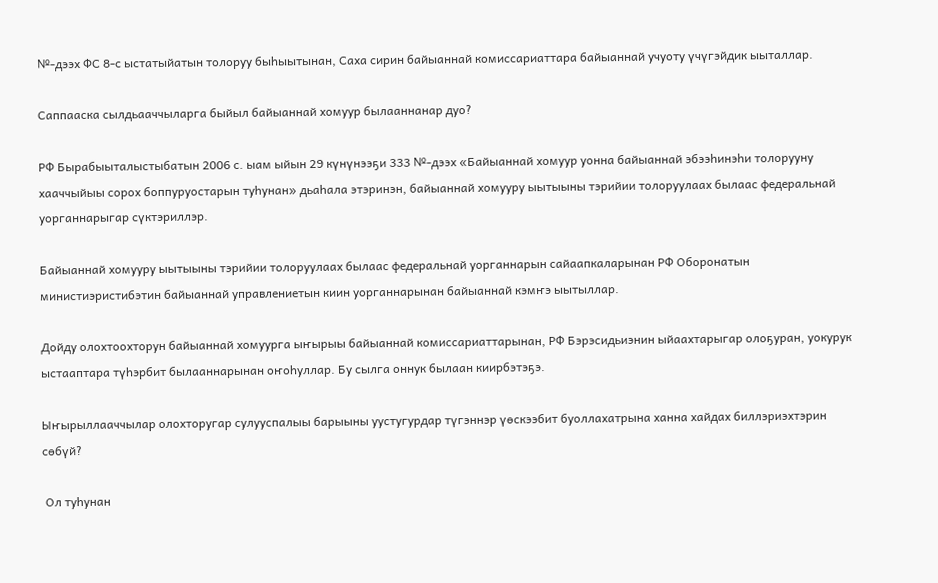№-дээх ФС 8-с ыстатыйатын толоруу быһыытынан, Саха сирин байыаннай комиссариаттара байыаннай учуоту үчүгэйдик ыыталлар.

Саппааска сылдьааччыларга быйыл байыаннай хомуур былааннанар дуо?

РФ Бырабыыталыстыбатын 2006 с. ыам ыйын 29 күнүнээҕи 333 №-дээх «Байыаннай хомуур уонна байыаннай эбээһинэһи толорууну хааччыйыы сорох боппуруостарын туһунан» дьаһала этэринэн, байыаннай хомууру ыытыыны тэрийии толоруулаах былаас федеральнай уорганнарыгар сүктэриллэр.

Байыаннай хомууру ыытыыны тэрийии толоруулаах былаас федеральнай уорганнарын сайаапкаларынан РФ Оборонатын министиэристибэтин байыаннай управлениетын киин уорганнарынан байыаннай кэмҥэ ыытыллар.

Дойду олохтоохторун байыаннай хомуурга ыҥырыы байыаннай комиссариаттарынан, РФ Бэрэсидьиэнин ыйаахтарыгар олоҕуран, уокурук ыстааптара түһэрбит былааннарынан оҥоһуллар. Бу сылга оннук былаан киирбэтэҕэ.

Ыҥырыллааччылар олохторугар сулууспалыы барыыны уустугурдар түгэннэр үөскээбит буоллахатрына ханна хайдах биллэриэхтэрин сөбүй?

 Ол туһунан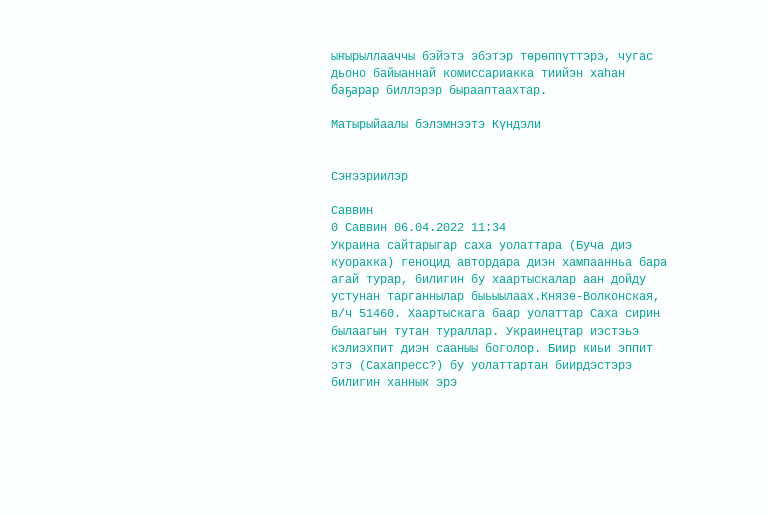ыҥырыллааччы бэйэтэ эбэтэр төрөппүттэрэ, чугас дьоно байыаннай комиссариакка тиийэн хаһан баҕарар биллэрэр бырааптаахтар.

Матырыйаалы бэлэмнээтэ Күндэли


Сэҥээриилэр

Саввин
0 Саввин 06.04.2022 11:34
Украина сайтарыгар саха уолаттара (Буча диэ куоракка) геноцид автордара диэн хампаанньа бара агай турар, билигин бу хаартыскалар аан дойду устунан тарганнылар быьыылаах.Князе-Волконская, в/ч 51460. Хаартыскага баар уолаттар Саха сирин былаагын тутан тураллар. Украинецтар иэстэьэ кэлиэхпит диэн сааныы боголор. Биир киьи эппит этэ (Сахапресс?) бу уолаттартан биирдэстэрэ билигин ханнык эрэ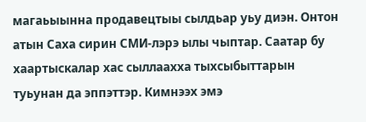магаьыынна продавецтыы сылдьар уьу диэн. Онтон атын Саха сирин СМИ-лэрэ ылы чыптар. Саатар бу хаартыскалар хас сыллаахха тыхсыбыттарын туьунан да эппэттэр. Кимнээх эмэ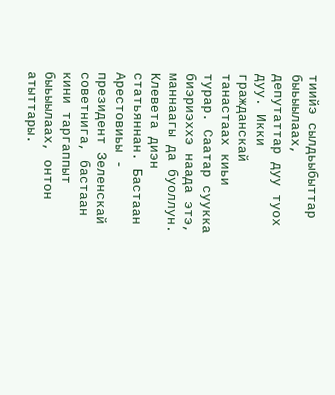тиийэ сылдьыбыттар быьыылаах, депутаттар дуу туох дуу. Икки гражданскай танастаах киьи турар. Саатар суукка биэриэххэ наада этэ, маннаагы да буоллун. Клевета диэн статьяннан. Бастаан Арестовиьы - президент Зеленскай советнига, бастаан кини таргаппыт быьыылаах, онтон атыттары.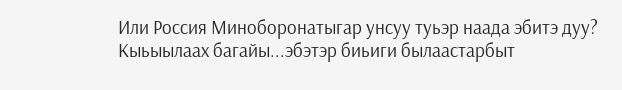Или Россия Миноборонатыгар унсуу туьэр наада эбитэ дуу? Кыьыылаах багайы...эбэтэр биьиги былаастарбыт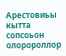Арестовиьы кытта сопсоьон олоророллор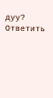дуу?
Ответить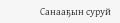Санааҕын суруй